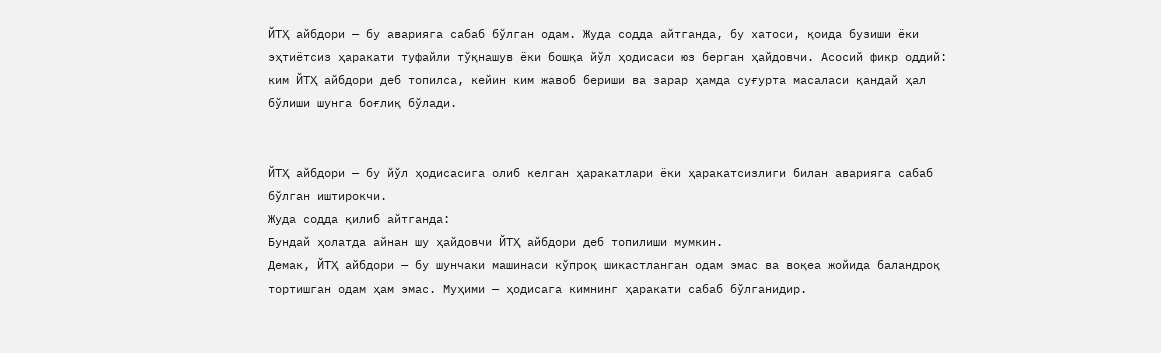ЙТҲ айбдори — бу аварияга сабаб бўлган одам. Жуда содда айтганда, бу хатоси, қоида бузиши ёки эҳтиётсиз ҳаракати туфайли тўқнашув ёки бошқа йўл ҳодисаси юз берган ҳайдовчи. Асосий фикр оддий: ким ЙТҲ айбдори деб топилса, кейин ким жавоб бериши ва зарар ҳамда суғурта масаласи қандай ҳал бўлиши шунга боғлиқ бўлади.


ЙТҲ айбдори — бу йўл ҳодисасига олиб келган ҳаракатлари ёки ҳаракатсизлиги билан аварияга сабаб бўлган иштирокчи.
Жуда содда қилиб айтганда:
Бундай ҳолатда айнан шу ҳайдовчи ЙТҲ айбдори деб топилиши мумкин.
Демак, ЙТҲ айбдори — бу шунчаки машинаси кўпроқ шикастланган одам эмас ва воқеа жойида баландроқ тортишган одам ҳам эмас. Муҳими — ҳодисага кимнинг ҳаракати сабаб бўлганидир.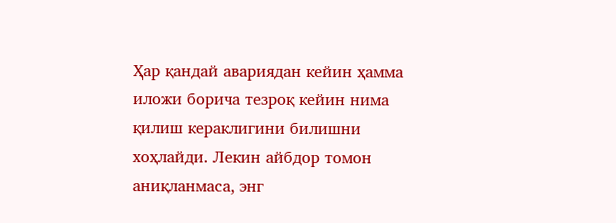Ҳар қандай авариядан кейин ҳамма иложи борича тезроқ кейин нима қилиш кераклигини билишни хоҳлайди. Лекин айбдор томон аниқланмаса, энг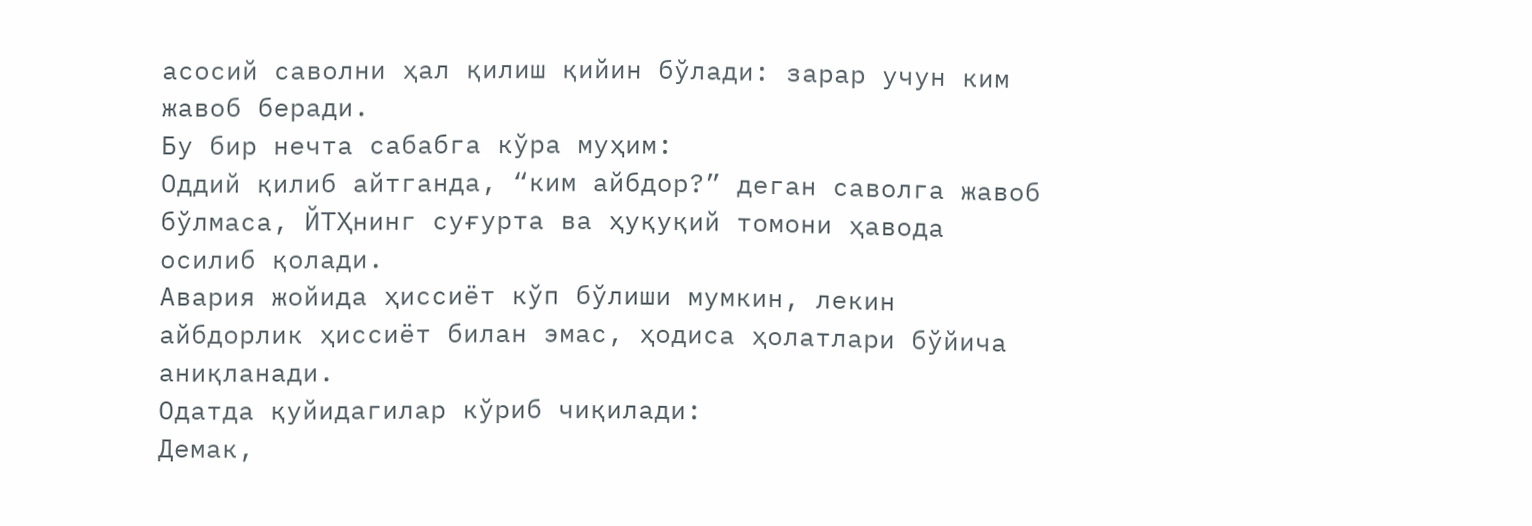асосий саволни ҳал қилиш қийин бўлади: зарар учун ким жавоб беради.
Бу бир нечта сабабга кўра муҳим:
Оддий қилиб айтганда, “ким айбдор?” деган саволга жавоб бўлмаса, ЙТҲнинг суғурта ва ҳуқуқий томони ҳавода осилиб қолади.
Авария жойида ҳиссиёт кўп бўлиши мумкин, лекин айбдорлик ҳиссиёт билан эмас, ҳодиса ҳолатлари бўйича аниқланади.
Одатда қуйидагилар кўриб чиқилади:
Демак,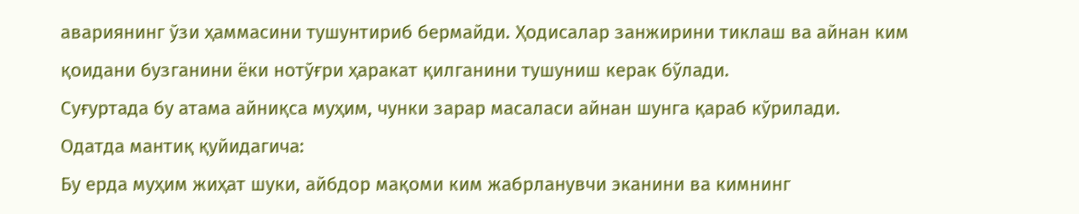авариянинг ўзи ҳаммасини тушунтириб бермайди. Ҳодисалар занжирини тиклаш ва айнан ким қоидани бузганини ёки нотўғри ҳаракат қилганини тушуниш керак бўлади.
Суғуртада бу атама айниқса муҳим, чунки зарар масаласи айнан шунга қараб кўрилади.
Одатда мантиқ қуйидагича:
Бу ерда муҳим жиҳат шуки, айбдор мақоми ким жабрланувчи эканини ва кимнинг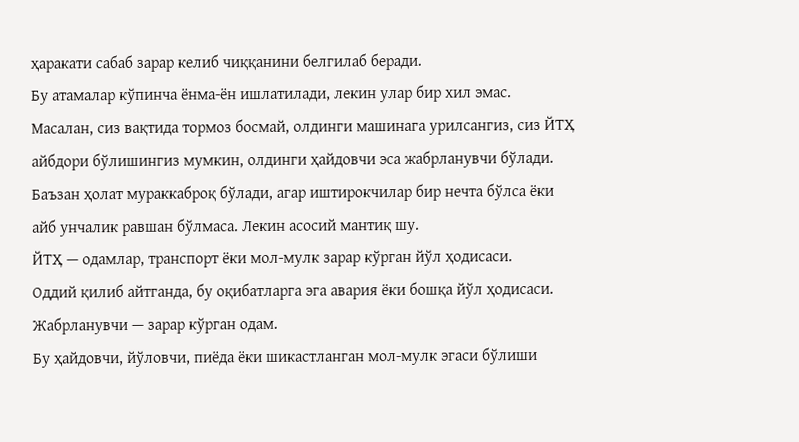ҳаракати сабаб зарар келиб чиққанини белгилаб беради.
Бу атамалар кўпинча ёнма-ён ишлатилади, лекин улар бир хил эмас.
Масалан, сиз вақтида тормоз босмай, олдинги машинага урилсангиз, сиз ЙТҲ айбдори бўлишингиз мумкин, олдинги ҳайдовчи эса жабрланувчи бўлади.
Баъзан ҳолат мураккаброқ бўлади, агар иштирокчилар бир нечта бўлса ёки айб унчалик равшан бўлмаса. Лекин асосий мантиқ шу.
ЙТҲ — одамлар, транспорт ёки мол-мулк зарар кўрган йўл ҳодисаси.
Оддий қилиб айтганда, бу оқибатларга эга авария ёки бошқа йўл ҳодисаси.
Жабрланувчи — зарар кўрган одам.
Бу ҳайдовчи, йўловчи, пиёда ёки шикастланган мол-мулк эгаси бўлиши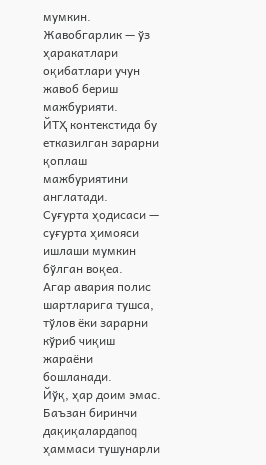мумкин.
Жавобгарлик — ўз ҳаракатлари оқибатлари учун жавоб бериш мажбурияти.
ЙТҲ контекстида бу етказилган зарарни қоплаш мажбуриятини англатади.
Суғурта ҳодисаси — суғурта ҳимояси ишлаши мумкин бўлган воқеа.
Агар авария полис шартларига тушса, тўлов ёки зарарни кўриб чиқиш жараёни бошланади.
Йўқ, ҳар доим эмас. Баъзан биринчи дақиқалардanoq ҳаммаси тушунарли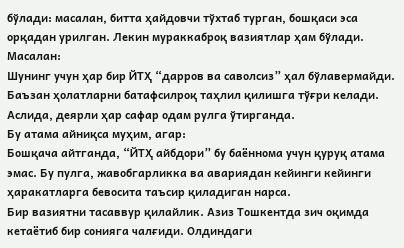бўлади: масалан, битта ҳайдовчи тўхтаб турган, бошқаси эса орқадан урилган. Лекин мураккаброқ вазиятлар ҳам бўлади.
Масалан:
Шунинг учун ҳар бир ЙТҲ “дарров ва саволсиз” ҳал бўлавермайди. Баъзан ҳолатларни батафсилроқ таҳлил қилишга тўғри келади.
Аслида, деярли ҳар сафар одам рулга ўтирганда.
Бу атама айниқса муҳим, агар:
Бошқача айтганда, “ЙТҲ айбдори” бу баённома учун қуруқ атама эмас. Бу пулга, жавобгарликка ва авариядан кейинги кейинги ҳаракатларга бевосита таъсир қиладиган нарса.
Бир вазиятни тасаввур қилайлик. Азиз Тошкентда зич оқимда кетаётиб бир сонияга чалғиди. Олдиндаги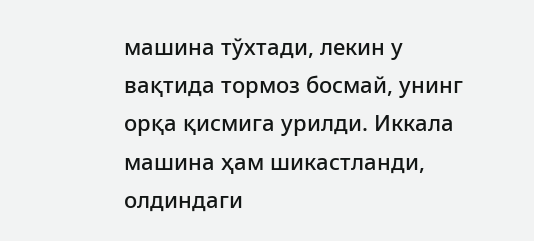машина тўхтади, лекин у вақтида тормоз босмай, унинг орқа қисмига урилди. Иккала машина ҳам шикастланди, олдиндаги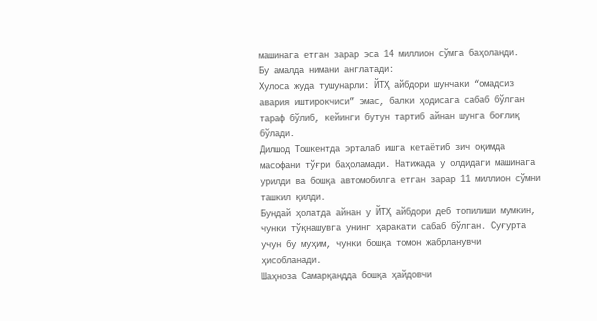машинага етган зарар эса 14 миллион сўмга баҳоланди.
Бу амалда нимани англатади:
Хулоса жуда тушунарли: ЙТҲ айбдори шунчаки “омадсиз авария иштирокчиси” эмас, балки ҳодисага сабаб бўлган тараф бўлиб, кейинги бутун тартиб айнан шунга боғлиқ бўлади.
Дилшод Тошкентда эрталаб ишга кетаётиб зич оқимда масофани тўғри баҳоламади. Натижада у олдидаги машинага урилди ва бошқа автомобилга етган зарар 11 миллион сўмни ташкил қилди.
Бундай ҳолатда айнан у ЙТҲ айбдори деб топилиши мумкин, чунки тўқнашувга унинг ҳаракати сабаб бўлган. Суғурта учун бу муҳим, чунки бошқа томон жабрланувчи ҳисобланади.
Шаҳноза Самарқандда бошқа ҳайдовчи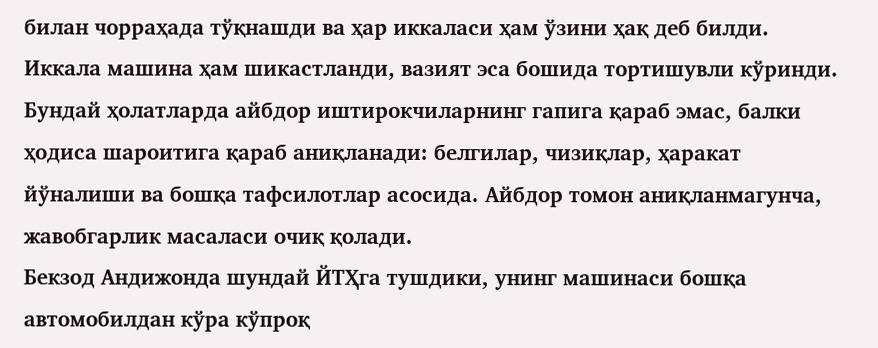билан чорраҳада тўқнашди ва ҳар иккаласи ҳам ўзини ҳақ деб билди. Иккала машина ҳам шикастланди, вазият эса бошида тортишувли кўринди.
Бундай ҳолатларда айбдор иштирокчиларнинг гапига қараб эмас, балки ҳодиса шароитига қараб аниқланади: белгилар, чизиқлар, ҳаракат йўналиши ва бошқа тафсилотлар асосида. Айбдор томон аниқланмагунча, жавобгарлик масаласи очиқ қолади.
Бекзод Андижонда шундай ЙТҲга тушдики, унинг машинаси бошқа автомобилдан кўра кўпроқ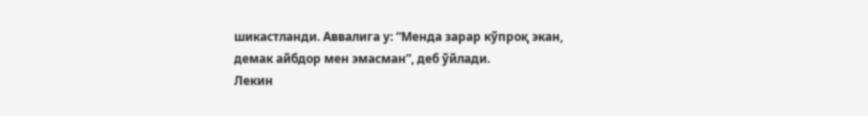шикастланди. Аввалига у: “Менда зарар кўпроқ экан, демак айбдор мен эмасман”, деб ўйлади.
Лекин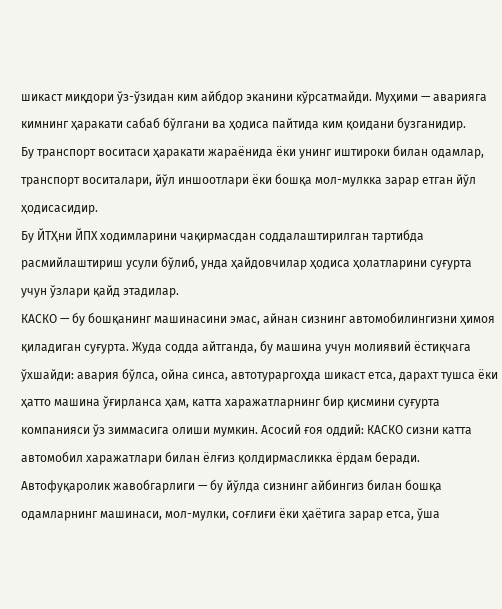шикаст миқдори ўз-ўзидан ким айбдор эканини кўрсатмайди. Муҳими — аварияга кимнинг ҳаракати сабаб бўлгани ва ҳодиса пайтида ким қоидани бузганидир.
Бу транспорт воситаси ҳаракати жараёнида ёки унинг иштироки билан одамлар, транспорт воситалари, йўл иншоотлари ёки бошқа мол-мулкка зарар етган йўл ҳодисасидир.
Бу ЙТҲни ЙПХ ходимларини чақирмасдан соддалаштирилган тартибда расмийлаштириш усули бўлиб, унда ҳайдовчилар ҳодиса ҳолатларини суғурта учун ўзлари қайд этадилар.
КАСКО — бу бошқанинг машинасини эмас, айнан сизнинг автомобилингизни ҳимоя қиладиган суғурта. Жуда содда айтганда, бу машина учун молиявий ёстиқчага ўхшайди: авария бўлса, ойна синса, автотураргоҳда шикаст етса, дарахт тушса ёки ҳатто машина ўғирланса ҳам, катта харажатларнинг бир қисмини суғурта компанияси ўз зиммасига олиши мумкин. Асосий ғоя оддий: КАСКО сизни катта автомобил харажатлари билан ёлғиз қолдирмасликка ёрдам беради.
Автофуқаролик жавобгарлиги — бу йўлда сизнинг айбингиз билан бошқа одамларнинг машинаси, мол-мулки, соғлиғи ёки ҳаётига зарар етса, ўша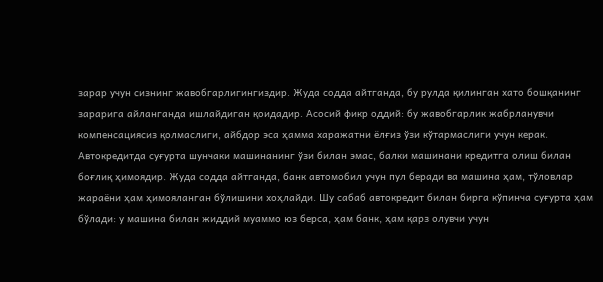зарар учун сизнинг жавобгарлигингиздир. Жуда содда айтганда, бу рулда қилинган хато бошқанинг зарарига айланганда ишлайдиган қоидадир. Асосий фикр оддий: бу жавобгарлик жабрланувчи компенсациясиз қолмаслиги, айбдор эса ҳамма харажатни ёлғиз ўзи кўтармаслиги учун керак.
Автокредитда суғурта шунчаки машинанинг ўзи билан эмас, балки машинани кредитга олиш билан боғлиқ ҳимоядир. Жуда содда айтганда, банк автомобил учун пул беради ва машина ҳам, тўловлар жараёни ҳам ҳимояланган бўлишини хоҳлайди. Шу сабаб автокредит билан бирга кўпинча суғурта ҳам бўлади: у машина билан жиддий муаммо юз берса, ҳам банк, ҳам қарз олувчи учун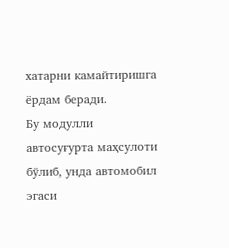хатарни камайтиришга ёрдам беради.
Бу модулли автосуғурта маҳсулоти бўлиб, унда автомобил эгаси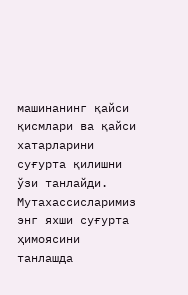машинанинг қайси қисмлари ва қайси хатарларини суғурта қилишни ўзи танлайди.
Мутахассисларимиз энг яхши суғурта ҳимоясини танлашда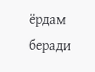ёрдам беради